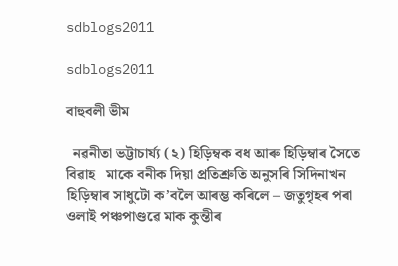sdblogs2011

sdblogs2011

বাহুবলী ভীম

  নৱনীতা ভট্টাচাৰ্য্য (২) হিড়িম্বক বধ আৰু হিড়িম্বাৰ সৈতে বিৱাহ   মাকে বনীক দিয়া প্রতিশ্রুতি অনুসৰি সিদিনাখন হিড়িম্বাৰ সাধুটো ক’বলৈ আৰম্ভ কৰিলে – জতুগৃহৰ পৰা ওলাই পঞ্চপাণ্ডৱে মাক কুন্তীৰ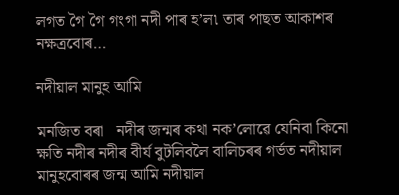লগত গৈ গৈ গংগা নদী পাৰ হ’ল৷ তাৰ পাছত আকাশৰ নক্ষত্ৰবোৰ…

নদীয়াল মানুহ আমি

মনজিত বৰা   নদীৰ জন্মৰ কথা নক’লোৱে যেনিবা কিনো ক্ষতি নদীৰ নদীৰ বীৰ্য বুটলিবলৈ বালিচৰৰ গৰ্ভত নদীয়াল মানুহবোৰৰ জন্ম আমি নদীয়াল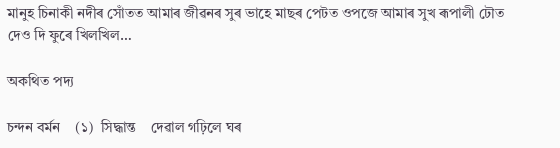মানুহ চিনাকী নদীৰ সোঁতত আমাৰ জীৱনৰ সুৰ ভাহে মাছৰ পেটত ওপজে আমাৰ সুখ ৰূপালী ঢৌত দেও দি ফুৰে খিলখিল…

অকথিত পদ্য

চন্দন বৰ্মন    (১)  সিদ্ধান্ত    দেৱাল গঢ়িলে ঘৰ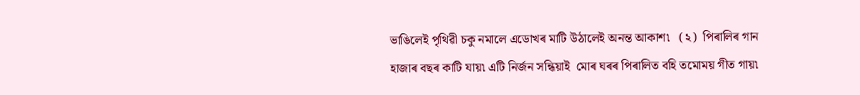ভাঙিলেই পৃথিৱী চকু নমালে এডোখৰ মাটি উঠালেই অনন্ত আকাশ৷   (২)  পিৰালিৰ গান    হাজাৰ বছৰ কাটি যায়৷ এটি নিৰ্জন সন্ধিয়াই  মোৰ ঘৰৰ পিৰালিত বহি তমোময় গীত গায়৷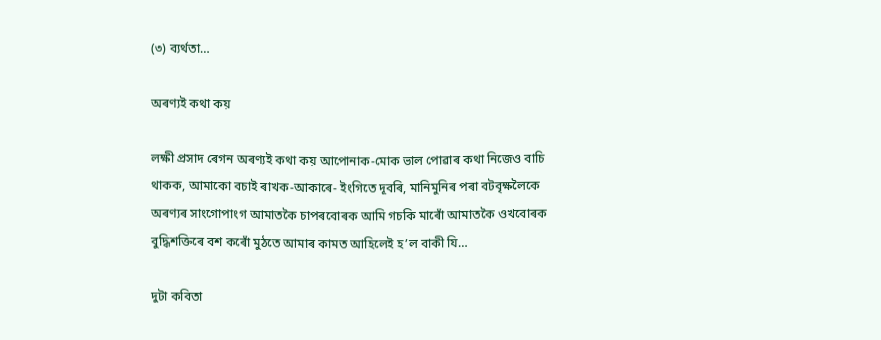(৩) ব্যৰ্থতা…

অৰণ্যই কথা কয়

লক্ষী প্ৰসাদ ৰেগন অৰণ্যই কথা কয় আপোনাক-মোক ভাল পোৱাৰ কথা নিজেও বাচি থাকক, আমাকো বচাই ৰাখক-আকাৰে- ইংগিতে দূবৰি, মানিমুনিৰ পৰা বটবৃক্ষলৈকে অৰণ্যৰ সাংগোপাংগ আমাতকৈ চাপৰবোৰক আমি গচকি মাৰোঁ আমাতকৈ ওখবোৰক বুদ্ধিশক্তিৰে বশ কৰোঁ মুঠতে আমাৰ কামত আহিলেই হ’ল বাকী যি…

দুটা কবিতা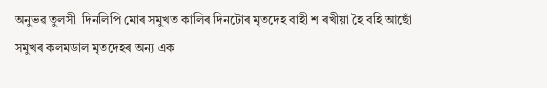অনুভৱ তুলসী  দিনলিপি মোৰ সমুখত কালিৰ দিনটোৰ মৃতদেহ বাহী শ ৰখীয়া হৈ বহি আছোঁ সমুখৰ কলমডাল মৃতদেহৰ অন্য এক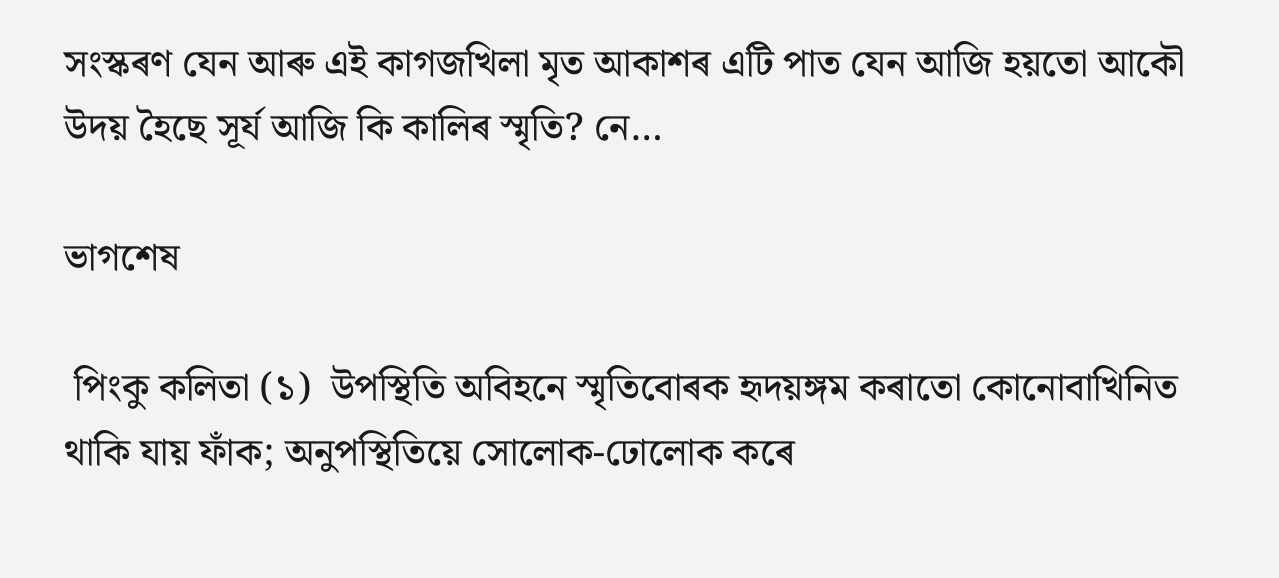সংস্কৰণ যেন আৰু এই কাগজখিলা মৃত আকাশৰ এটি পাত যেন আজি হয়তো আকৌ উদয় হৈছে সূৰ্য আজি কি কালিৰ স্মৃতি? নে…

ভাগশেষ

 পিংকু কলিতা (১)  উপস্থিতি অবিহনে স্মৃতিবোৰক হৃদয়ঙ্গম কৰাতো কোনোবাখিনিত থাকি যায় ফাঁক; অনুপস্থিতিয়ে সোলোক-ঢোলোক কৰে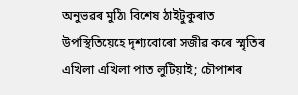অনুভৱৰ মুঠি৷ বিশেষ ঠাইটুকুৰাত উপস্থিতিয়েহে দৃশ্যবোৰো সজীৱ কৰে স্মৃতিৰ এখিলা এখিলা পাত লুটিয়াই; চৌপাশৰ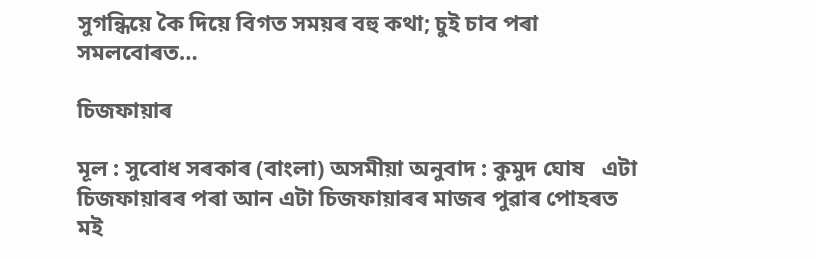সুগন্ধিয়ে কৈ দিয়ে বিগত সময়ৰ বহু কথা; চুই চাব পৰা সমলবোৰত…

চিজফায়াৰ

মূল : সুবোধ সৰকাৰ (বাংলা) অসমীয়া অনুবাদ : কুমুদ ঘোষ   এটা চিজফায়াৰৰ পৰা আন এটা চিজফায়াৰৰ মাজৰ পুৱাৰ পোহৰত মই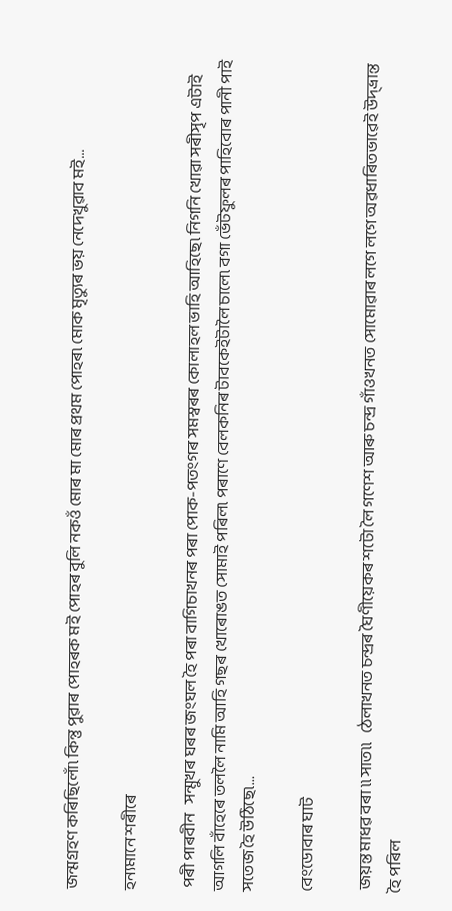জন্মগ্ৰহণ কৰিছিলোঁ৷ কিন্তু পুৱাৰ পোহৰক মই পোহৰ বুলি নকওঁ মোৰ মা মোৰ প্ৰথম পোহৰ৷ মোক মৃত্যুৰ ভয় নেদেখুৱাব মই…

হন্যমানে শৰীৰে

 পৰী পাৰবীন   সন্মুখৰ ঘৰৰ জংঘল হৈ পৰা বাগিচাখনৰ পৰা পোক-পতংগৰ সমস্বৰৰ কোলাহল ভাহি আহিছে৷ নিগনি খোৱা সৰীসৃপ এটাই আগলি বাঁহেৰে তললৈ নামি আহি গছৰ খোৰোঙত সোমাই পৰিল৷ পৰাণে বেলকনিৰ টাবকেইটালৈ চালে৷ বগা ভেঁটফুলৰ পাহিবোৰ পানী পাই সতেজ হৈ উঠিছে৷…

বেংডোবাৰ ঘাট

 জয়ন্ত মাধৱ বৰা ৷৷ সাত৷৷   ঠেলাখনত চন্দ্ৰৰ ঘৈণীয়েকৰ শটো লৈ গণেশ আৰু চন্দ্ৰ গাঁওখনত সোমোৱাৰ লগে লগে অৱধাৰিতভাৱেই উদ্‌ভ্ৰান্ত হৈ পৰিল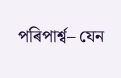পৰিপাৰ্শ্ব– যেন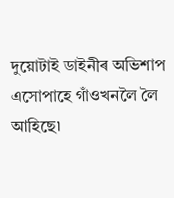দুয়োটাই ডাইনীৰ অভিশাপ এসোপাহে গাঁওখনলৈ লৈ আহিছে৷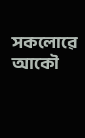সকলোৱে আকৌ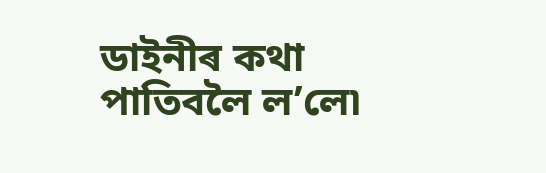ডাইনীৰ কথা পাতিবলৈ ল’লে৷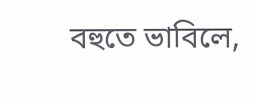বহুতে ভাবিলে,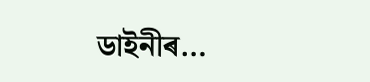ডাইনীৰ…